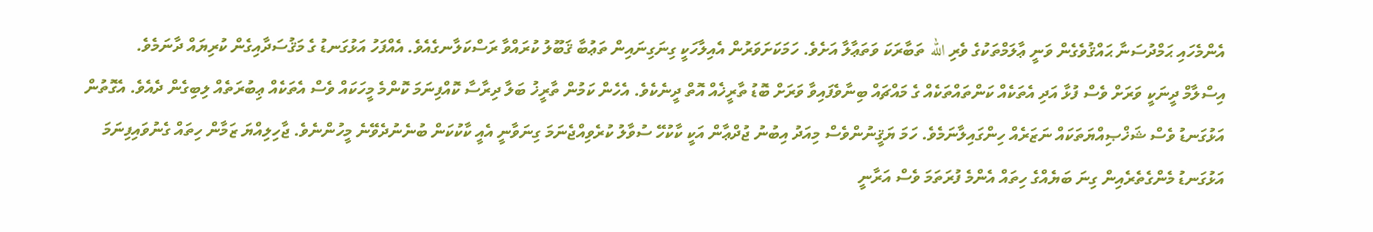އެންމެހައި ޙަމްދުސަނާ ޙައްޤުވެގެން ވަނީ ޢާލަމްތަކުގެ ވެރި الله ތަބާރަކަ ވަތަޢާލާ އަށެވެ. ހަމަކަށަވަރުން އެއިލާހަކީ ގިނަގިނައިން ތަޢުބާ ޤަބޫލު ކުރައްވާ ރަސްކަލާނގެއެވެ. އެއްފަހު އަޅުގަނޑު ގެ މަޤުސަދާއިގެން ކުރިޔައް ދާނަމެވެ.
އިސްލާމް ދީނަކީ ވަރަށް ވެސް ފުޅާ އަދި އެތަކެއް ކަންތައްތަކެއް ގެ މައްޗައް ބިނާވެފައިވާ ވަރަށް ބޮޑު ތާރީޚެއް އޮތް ދީނެކެވެ. އެހެން ކަމުން ތާރީޚު ބަލާ ދިރާސާ ކޮއްފިނަމަ ކޮންމެ މީހަކައް ވެސް އެތަކެއް ޢިބުރަތެއް ލިބިގެން ދެއެވެ. އެގޮތުން އަޅުގަނޑު ވެސް ޝަޚްޞިއްޔަތަކައް ނަޒަރެއް ހިންގައިލާނަމެވެ. ހަމަ ޔަޤީނުންވެސް މިއަދު އިބުނު ޖުދްޢާން އަކީ ކާކުހޭ ސުވާލު ކުރެވިއްޖެނަމަ ގިނަވާނީ އެއީ ކާކުކަން ބުނެނުދެވޭނެ މީހުންނެވެ. ޖާހިލިއްޔަ ޒަމާން ހިތައް ގެނުވައިފިނަމަ އަޅުގަނޑު މެންގެތެރެއިން ގިނަ ބަޔެއްގެ ހިތައް އެންމެ ފުރަތަމަ ވެސް އަރާނީ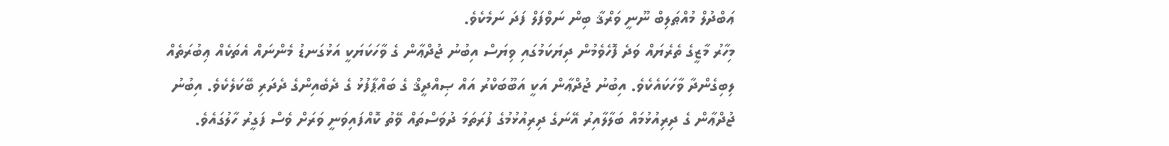ޢަބްދުލް މުއްޠަލިބް ނޫނީ ވަރްޤާ ބިން ނަވްފަލް ފަދަ ނަމެކެވެ.
މިހާރު މާޒީގެ ތެރެޔައް ވަދެ ފޮހެވެމުން ދިޔަކަމުގައި ވިޔަސް އިބުނު ޖުދްޢާން ގެ ވާހަކަޔަކީ އަޅުގަނޑު މެންނައް އެތަކެއް ޢިބުރަތެއް ލިބިގެންދާ ވާހަކައެކެވެ. އިބުނު ޖުދްޢާން އަކީ އަބޫބަކްރު އައް ޞިއްދީޤް ގެ ބައްޕާފުޅު ގެ ދެބެއިންގެ ދެދަރި ބޭކަލެކެވެ. އިބުނު ޖުދްޢާން ގެ ދިރިއުޅުމައް ބަލާލާއިރު އޭނަގެ ދިރިއުޅުމުގެ ފުރަތަމަ ދުވަސްތައް ވޭތު ކޮއްފައިވަނީ ވަރަށް ވެސް ފަގީރު ހާލުގައެވެ.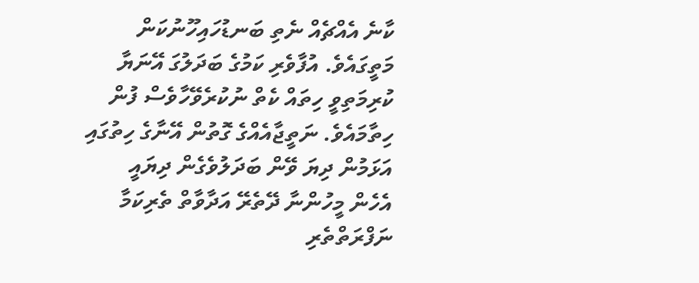ކާނެ އެއްޗެއް ނެތި ބަނޑުހައިހޫނުކަން މަތީގައެވެ. އުފާވެރި ކަމުގެ ބަދަލުގަ އޭނަޔާ ކުރިމަތިވީ ހިތައް ކެތް ނުކުރެވޭހާވެސް ފުން ހިތާމައެވެ. ނަތީޖާއެއްގެ ގޮތުން އޭނާގެ ހިތުގައި އަޅަމުން ދިޔަ ވޭން ބަދަލުވެގެން ދިޔައީ އެހެން މީހުންނާ ދޭތެރޭ އަދާވާތް ތެރިކަމާ ނަފްރަތްތެރި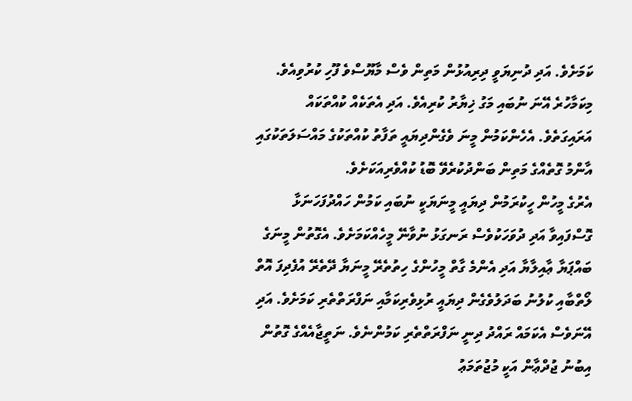ކަމަށެވެ. އަދި ދުނިޔަވީ ދިރިއުޅުން މަތިން ވެސް މާޔޫސްވެ ފޫހި ކުރުވިއެވެ. މިކަމާހުރެ އޭނަ ނުބައި މަގު ޚިޔާރު ކުރިއެވެ. އަދި އެތަކެއް ކުއްތަކައް އަރައިގަތެވެ. އެހެންކަމުން މީނަ ވެގެންދިޔައީ ތަފާތު ކުއްތަކުގެ މައްސަލަތަކުގައި އާންމު ގޮތެއްގެ މަތިން ބަންދުކުރެވޭ ބޮޑު ކުއްވެރިއަކަށެވެ.
އެރުގެ މީހުން ހީކުރަމުން ދިޔައީ މީނަޔަކީ ނުބައި ކަމުން ހައްދުފަހަނަޅާ ގޮސްފައިވާ އަދި ދުވަހަކުވެސް ރަނގަޅު ނުވާނޭ މީހެއްކަމަށެވެ. އެގޮތުން މީނަގެ ބައްޕަޔާ ޢާއިލާޔާ އަދި އެންމެ ގާތް މީހުންގެ ހިތުތެރޭ މީނަޔާ ދޭތެރޭ އުފެދިފަ އޮތް ލޯތްބާއި ކުލުނު ބަދަލުވެގެން ދިޔައީ ރުޅިވެރިކަމާއި ނަފްރަތްތެރި ކަމަށެވެ. އަދި އޭނަވެސް އެކަމައް ރައްދު ދިނީ ނަފްރަތްތެރި ކަމުންނެވެ. ނަތީޖާއެއްގެ ގޮތުން އިބުނު ޖުދްޢާން އަކީ މުޖުތަމަޢު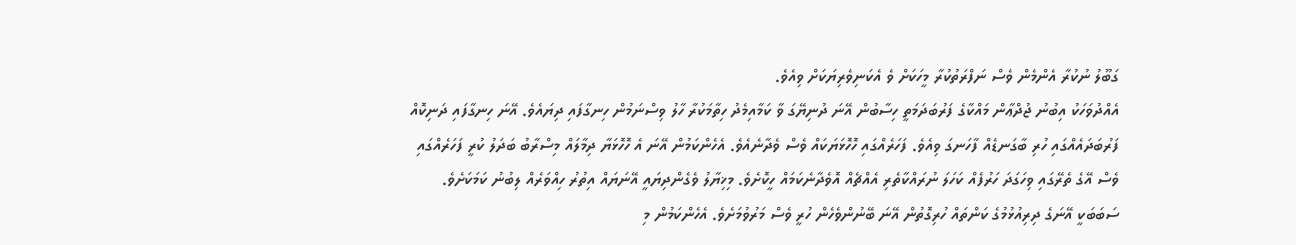ގަބޫލު ނުކުރާ އެންމެން ވެސް ނަފްރަތުކުރާ މީހަކަށް ވެ އެކަނިވެރިޔަކަށް ވިއެވެ.
އެއްދުވަހަކު އިބުނު ޖުދްޢާން މައްކާގެ ފަރުބަދަމަތީ ހިސާބުން އޭނަ ދުނިޔޭގަ ވާ ކަމާއިމެދު ހިތާމަކުރާ ހާލު ވިސްނަމުން ހިނގާފައި ދިޔައެވެ. އޭނަ ހިނގާފައި ދަނިކޮއް ފަރުބަދައެއްގައި ހުރި ބާގަނޑެއް ފާހަނގަ ވިއެވެ. ފަހަރެއްގައި ހޮހޮޅަޔަކައް ވެސް ވެދާނެއެވެ. އެހެންކަމުން އޭނަ އެ ހޮހޮޅަޔާ ދިމާލައް މިސްރާބު ބަދަލު ކުރީ ފަހަރެއްގައި ވެސް އޭގެ ތެރޭގައި ވިހަގަދަ ހަރުފެއް ކަހަލަ ނުރައްކާތެރި އެއްޗެއް އޮވެދާނެކަމައް ހީކޮށެވެ. މިޚިޔާލު ވެގެންދިޔައީ އޭނަޔައް އިތުރު ހިއްވަރެއް ލިބުނު ކަމަކަށެވެ.
ސަބަބަކީ އޭނަގެ ދިރިއުޅުމުގެ ކަންތައް ހުރިގޮތުން އޭނަ ބޭނުންވެހެން ހުރީ ވެސް މަރުވުމަށެވެ. އެހެންކަމުން މި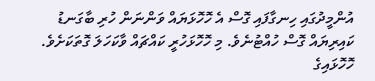އުންމީދުގައި ހިނގާފައި ގޮސް އެ ހޮހޮޅަޔައް ވަންނަން ހުރި ބާގަނޑު ކައިރިޔައް ގޮސް ހުއްޓުނެވެ. މި ހޮހޮޅަހުރީ ކައްޗައް ވާކަހަލަ ގޮތަކަށެވެ. ހޮހޮޅައިގެ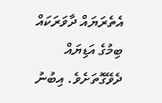އެތެރަޔައް ދާވަރަކައް ބިމުގެ އަޑިޔައް ދެވޭގޮތަށެވެ. އިބުނު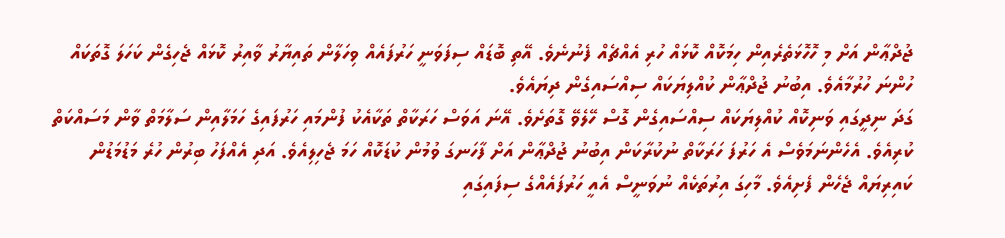ޖުދްޢާން އަށް މި ހޮހޮޅަތެރެއިން ހިމަކޮއް ކޮޅައް ހުރި އެއްޗެއް ފެނުނެވެ. އޭތި ބޮޑައް ސިފަވަނީ ހަރުފައެއް ވިހަލާން ތައިޔާރު ވާއިރު ކޮޅައް ޖެހިގެން ކަހަލަ ގޮތަކައް ހުންނަ ހުރުމާއެވެ. އިބުނު ޖުދްޢާން ކުއްލިޔަކައް ސިއްސައިގެން ދިޔައެވެ.
ގަދަ ނިދީގައި ވަނިކޮއް ކުއްލިޔަކައް ސިއްސައިގެން ގޮސް ހޭލެވޭ ގޮތަށެވެ. އޭނަ އަވަސް ހަރަކާތް ތަކާއެކު ފުންމައި ހަރުފައިގެ ހަމަލާއިން ސަލާމަތް ވާން މަސައްކަތް ކުރިއެވެ. އެހެންނަމަވެސް އެ ހަރުފަ ހަރަކާތް ނުކުރާކަން އިބުނު ޖުދްޢާން އަށް ފާހަނގަ ވުމުން ކުޑަކޮއް ހަމަ ޖެހިލިއެވެ. އަދި އެއްފަހު ބިރުން ހުރެ މަޑުމަޑުން ކައިރިޔައް ޖެހެން ފެށިއެވެ. މާހިގަ އިރުތަކެއް ނުވަނީސް އެއީ ހަރުފައެއްގެ ސިފައިގައި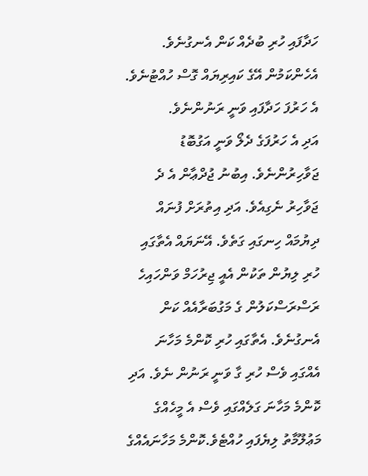ހަދާފައި ހުރި ބުދެއް ކަން އެނގުނެވެ. އެހެންކަމުން އޭގެ ކައިރިޔައް ގޮސް ހުއްޓުނެވެ. އެ ހަރުފަ ހަދާފައި ވަނީ ރަނުންނެވެ.
އަދި އެ ހަރުފަގެ ދެލޯ ވަނީ އަގުބޮޑު ޖަވާހިރުންނެވެ. އިބުނު ޖުދްޢާން އެ ދެ ޖަވާހިރު ނެގިއެވެ. އަދި އިތުރަށް ފުނައް ދިޔުމައް ހިނގައި ގަތެވެ. އޭނަޔައް އެތާގައި ހުރި ލިޔުން ތަކުން އެއީ ޖިރުހަމް ވަންހައިހެ ރަސްރަސްކަލުން ގެ މަގުބަރާއެއް ކަން އެނގުނެވެ. އެތާގައި ހުރި ކޮންމެ މަހާނަ އެއްގައި ވެސް ހުރި ގާ ވަނީ ރަނުން ނެވެ. އަދި ކޮންމެ މަހާނަ ގަލެއްގައި ވެސް އެ މީހެއްގެ މަޢުލޫމާތު ލިޔެފައި ހުއްޓެވެ.ކޮންމެ މަހާނައެއްގެ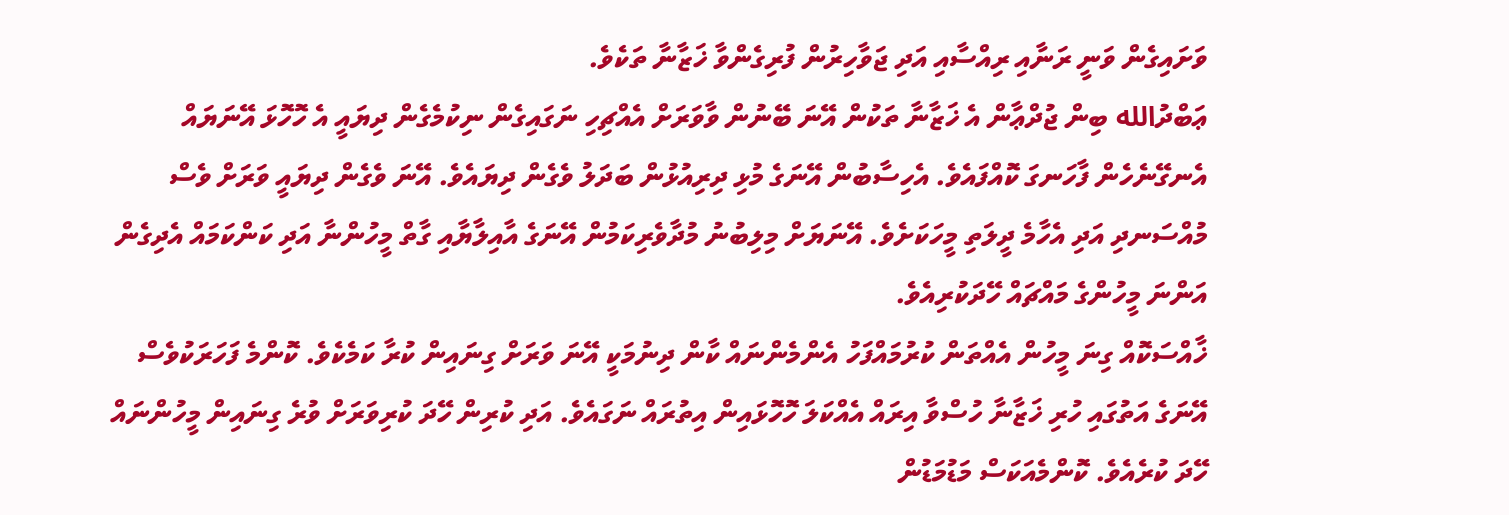ވަށައިގެން ވަނީ ރަނާއި ރިއްސާއި އަދި ޖަވާހިރުން ފުރިގެންވާ ޚަޒާނާ ތަކެވެ.
ޢަބްދުالله ބިން ޖުދްޢާން އެ ޚަޒާނާ ތަކުން އޭނަ ބޭނުން ވާވަރަށް އެއްޗިހި ނަގައިގެން ނިކުމެގެން ދިޔައީ އެ ހޮހޮޅަ އޭނަޔައް އެނގޭނެހެން ފާހަނގަ ކޮއްފައެވެ. އެހިސާބުން އޭނަގެ މުޅި ދިރިއުޅުން ބަދަލު ވެގެން ދިޔައެވެ. އޭނަ ވެގެން ދިޔައީ ވަރަށް ވެސް މުއްސަނދި އަދި އެހާމެ ދީލަތި މީހަކަށެވެ. އޭނަޔަށް މިލިބުނު މުދާވެރިކަމުން އޭނަގެ އާއިލާޔާއި ގާތް މީހުންނާ އަދި ކަންކަމައް އެދިގެން އަންނަ މީހުންގެ މައްޗައް ހޭދަކުރިއެވެ.
ޚާއްސަކޮއް ގިނަ މީހުން އެއްތަން ކުރުމައްފަހު އެންމެންނައް ކާން ދިނުމަކީ އޭނަ ވަރަށް ގިނައިން ކުރާ ކަމެކެވެ. ކޮންމެ ފަހަރަކުވެސް އޭނަގެ އަތުގައި ހުރި ޚަޒާނާ ހުސްވާ އިރައް އެއްކަލަ ހޮހޮޅައިން އިތުރައް ނަގައެވެ. އަދި ކުރިން ހޭދަ ކުރިވަރަށް ވުރެ ގިނައިން މީހުންނައް ހޭދަ ކުރެއެވެ. ކޮންމެއަކަސް މަޑުމަޑުން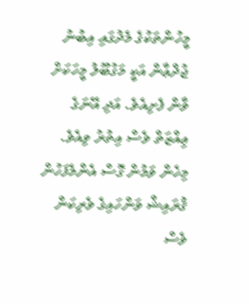މީހުންތަކުގެ މެދުގައި އިބުނު ޖުދްޢާން އަކީ މަގުބޫލު މީހަކަށް ވާން ފެށިއެވެ. އަދި އޭނަގެ ޢިއްޒަތް ވެސް އިތުރު ވިއެވެ. މިހެން ވަމުން ގޮސް އެންމެފަހުން ޤުރައިޝް ވަންހައިގެ ވެރިކަން ވެސް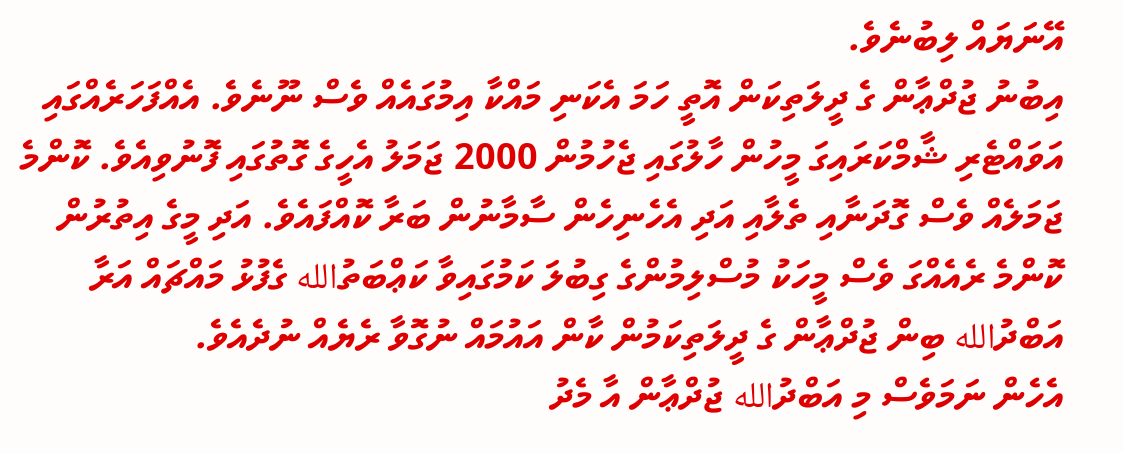އޭނަޔައް ލިބުނެވެ.
އިބުނު ޖުދްޢާން ގެ ދީލަތިކަން އޮތީ ހަމަ އެކަނި މައްކާ އިމުގައެއް ވެސް ނޫނެވެ. އެއްފަހަރެއްގައި އަވައްޓެރި ޝާމްކަރައިގަ މީހުން ހާލުގައި ޖެހުމުން 2000 ޖަމަލު އެހީގެ ގޮތުގައި ފޮނުވިއެވެ. ކޮންމެ ޖަމަލެއް ވެސް ގޮދަނާއި ތެލާއި އަދި އެހެނިހެން ސާމާނުން ބަރާ ކޮއްފައެވެ. އަދި މީގެ އިތުރުން ކޮންމެ ރެއެއްގަ ވެސް މީހަކު މުސްލިމުންގެ ގިބުލަ ކަމުގައިވާ ކަޢްބަތުالله ގެފުޅު މައްޗައް އަރާ އަބްދުالله ބިން ޖުދްޢާން ގެ ދީލަތިކަމުން ކާން އައުމައް ނުގޮވާ ރެޔެއް ނުދެއެވެ.
އެހެން ނަމަވެސް މި އަބްދުالله ޖުދްޢާން އާ މެދު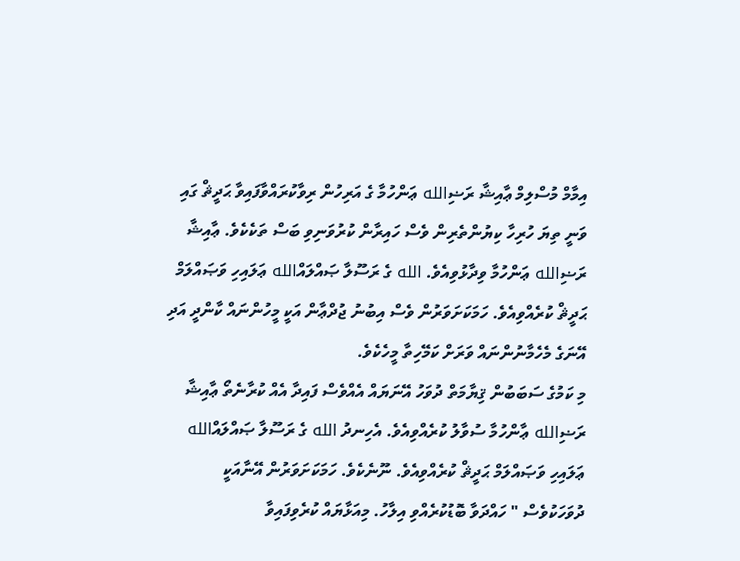އިމާމް މުސްލިމް ޢާއިޝާ ރަޟިالله ޢަންހުމާ ގެ އަރިހުން ރިވާކުރައްވާފައިވާ ޙަދީޘް ގައި ވަނީ ތިޔަ ހުރިހާ ކިޔުންތެރިން ވެސް ހައިރާން ކުރުވަނިވި ބަސް ތަކެކެވެ. ޢާއިޝާ ރަޟިالله ޢަންހުމާ ވިދާޅުވިއެވެ. الله ގެ ރަސޫލާ ޞައްލައްالله ޢަލައިހި ވަޞައްލަމް ޙަދީޘް ކުރެއްވިއެވެ. ހަމަކަށަވަރުން ވެސް އިބުނު ޖުދްޢާން އަކީ މީހުންނައް ކާންދީ އަދި އޭނަގެ މެހެމާނުންނައް ވަރަށް ކަމޭހިތާ މީހެކެވެ.
މި ކަމުގެ ސަބަބުން ޤިޔާމަތް ދުވަހު އޭނަޔައް އެއްވެސް ފައިދާ އެއް ކުރާނެތޯ ޢާއިޝާ ރަޟިالله ޢާންހުމާ ސުވާލު ކުރެއްވިއެވެ. އެހިނދު الله ގެ ރަސޫލާ ޞައްލައްالله ޢަލައިހި ވަޞައްލަމް ޙަދީޘް ކުރެއްވިއެވެ. ނޫނެކެވެ. ހަމަކަށަވަރުން އޭނާއަކީ ދުވަހަކުވެސް " ހައްދަވާ ބޮޑުކުރެއްވި އިލާހު. މިއަޅާޔައް ކުރެވިފައިވާ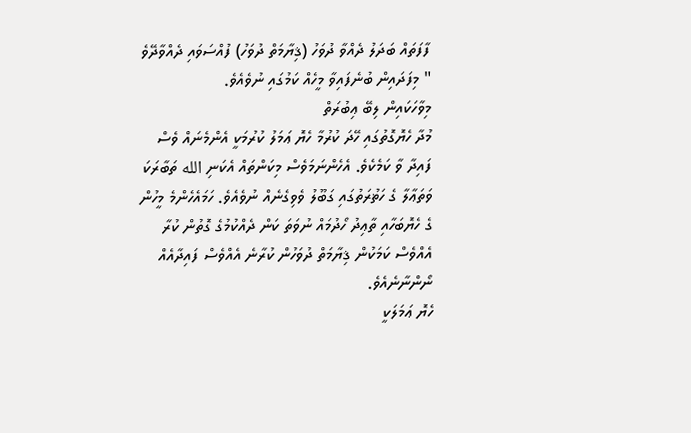ފާފަތައް ބަދަލު ދެއްވާ ދުވަހު (ޤިޔާމަތް ދުވަހު) ފުއްސަވައި ދެއްވާދޭވެ " މިފަދައިން ބުނެފައިވާ މީހެއް ކަމުގައި ނުވެއެވެ.
މިވާހަކައިން ލިބޭ ޢިބުރަތް
މުދާ ހެޔޮގޮތުގައި ހޭދަ ކުރުމާ ހެޔޮ ޢަމަލު ކުރުމަކީ އެންމެނައް ވެސް ފައިދާ ވާ ކަމެކެވެ. އެހެންނަމަވެސް މިކަންތައް އެކަނި الله ތަބާރަކަ ވަތަޢާލާ ގެ ހަޡުރަތުގައި ގަބޫލު ވެވިގެނެއް ނުވެއެވެ. ހަމައެހެންމެ މީހުން ގެ ހެޔޮބަހާއި ތާޢިދު ހޯދުމައް ނުވަތަ ކަން ދެއްކުމުގެ ގޮތުން ކުރާ އެއްވެސް ކަމަކުން ޤިޔާމަތް ދުވަހުން ކުރާނެ އެއްވެސް ފައިދާއެއް ނޯންނާނެއެވެ.
ހެޔޮ ޢަމަލަކީ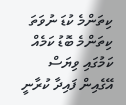ކިތަންމެ ކުޑަ ނުވަތަ ކިތަންމެ ބޮޑު ކަމެއް ކަމުގައި ވިޔަސް އޭގެއިން ފައިދާ ކުރާނީ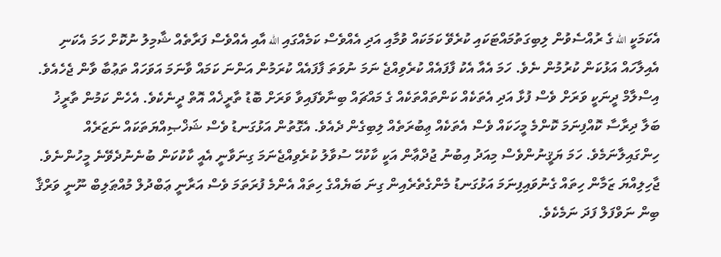އެކަމަކީ الله ގެ ރުއްސެވުން ލިބިގަތުމައްޓަކައި ކުރެވޭ ކަމަކައް ވުމާއި އަދި އެއްވެސް ކަމެއްގައި الله އާއި އެއްވެސް ފަރާތެއް ޝާމިލު ނުކޮށް ހަމަ އެކަނި އެއިލާހައް އަޅުކަން ކުރުމުން ނެވެ. ހަމަ އެއާ އެކު ފާފައެއް ކުރެވިއްޖެ ނަމަ ނުވަތަ ފާފައެއް ކުރަމުން އަންނަ ކަމައް ވާނަމަ އަވަހައް ތަޢުބާ ވާން ޖެހެއެވެ.
އިސްލާމް ދީނަކީ ވަރަށް ވެސް ފުޅާ އަދި އެތަކެއް ކަންތައްތަކެއް ގެ މައްޗައް ބިނާވެފައިވާ ވަރަށް ބޮޑު ތާރީޚެއް އޮތް ދީނެކެވެ. އެހެން ކަމުން ތާރީޚު ބަލާ ދިރާސާ ކޮއްފިނަމަ ކޮންމެ މީހަކައް ވެސް އެތަކެއް ޢިބުރަތެއް ލިބިގެން ދެއެވެ. އެގޮތުން އަޅުގަނޑު ވެސް ޝަޚްޞިއްޔަތަކައް ނަޒަރެއް ހިންގައިލާނަމެވެ. ހަމަ ޔަޤީނުންވެސް މިއަދު އިބުނު ޖުދްޢާން އަކީ ކާކުހޭ ސުވާލު ކުރެވިއްޖެނަމަ ގިނަވާނީ އެއީ ކާކުކަން ބުނެނުދެވޭނެ މީހުންނެވެ. ޖާހިލިއްޔަ ޒަމާން ހިތައް ގެނުވައިފިނަމަ އަޅުގަނޑު މެންގެތެރެއިން ގިނަ ބަޔެއްގެ ހިތައް އެންމެ ފުރަތަމަ ވެސް އަރާނީ ޢަބްދުލް މުއްޠަލިބް ނޫނީ ވަރްޤާ ބިން ނަވްފަލް ފަދަ ނަމެކެވެ.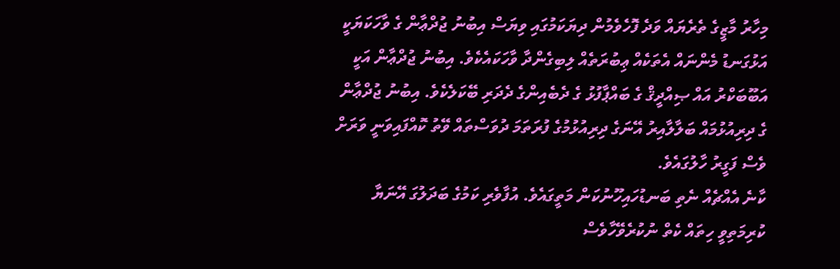މިހާރު މާޒީގެ ތެރެޔައް ވަދެ ފޮހެވެމުން ދިޔަކަމުގައި ވިޔަސް އިބުނު ޖުދްޢާން ގެ ވާހަކަޔަކީ އަޅުގަނޑު މެންނައް އެތަކެއް ޢިބުރަތެއް ލިބިގެންދާ ވާހަކައެކެވެ. އިބުނު ޖުދްޢާން އަކީ އަބޫބަކްރު އައް ޞިއްދީޤް ގެ ބައްޕާފުޅު ގެ ދެބެއިންގެ ދެދަރި ބޭކަލެކެވެ. އިބުނު ޖުދްޢާން ގެ ދިރިއުޅުމައް ބަލާލާއިރު އޭނަގެ ދިރިއުޅުމުގެ ފުރަތަމަ ދުވަސްތައް ވޭތު ކޮއްފައިވަނީ ވަރަށް ވެސް ފަގީރު ހާލުގައެވެ.
ކާނެ އެއްޗެއް ނެތި ބަނޑުހައިހޫނުކަން މަތީގައެވެ. އުފާވެރި ކަމުގެ ބަދަލުގަ އޭނަޔާ ކުރިމަތިވީ ހިތައް ކެތް ނުކުރެވޭހާވެސް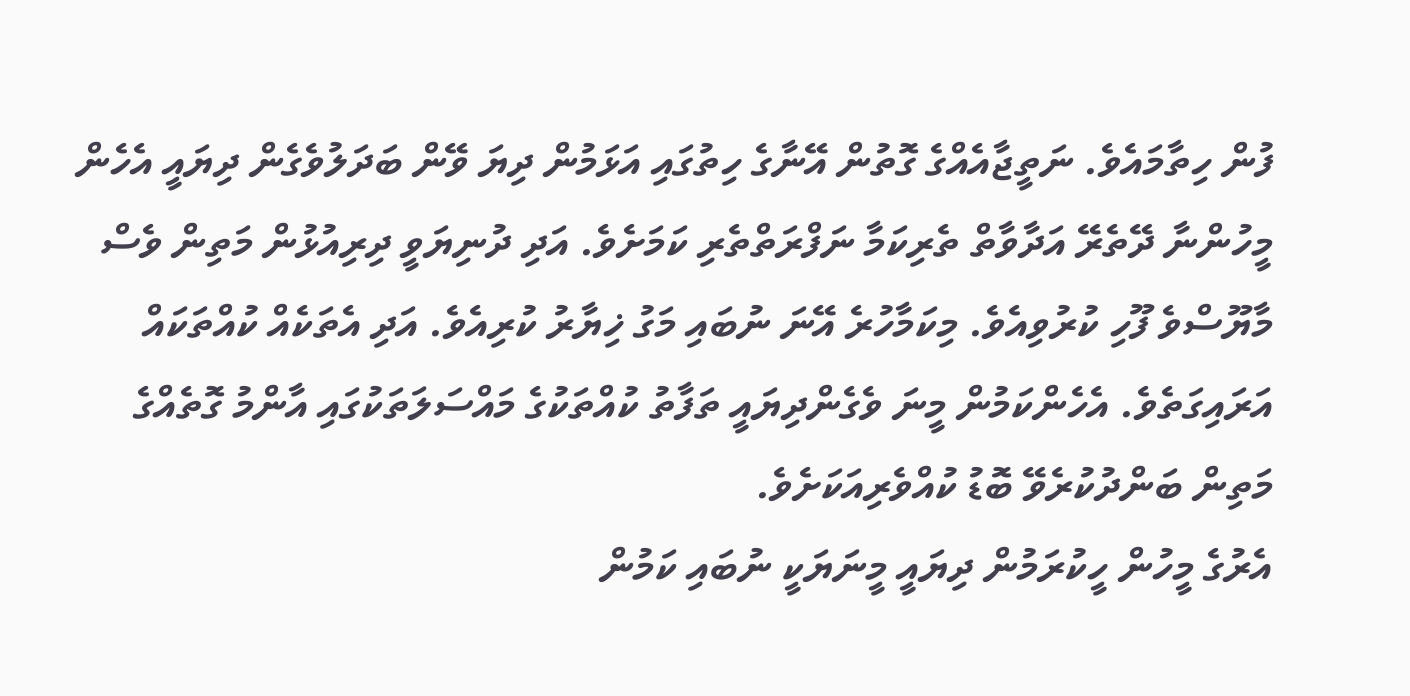ފުން ހިތާމައެވެ. ނަތީޖާއެއްގެ ގޮތުން އޭނާގެ ހިތުގައި އަޅަމުން ދިޔަ ވޭން ބަދަލުވެގެން ދިޔައީ އެހެން މީހުންނާ ދޭތެރޭ އަދާވާތް ތެރިކަމާ ނަފްރަތްތެރި ކަމަށެވެ. އަދި ދުނިޔަވީ ދިރިއުޅުން މަތިން ވެސް މާޔޫސްވެ ފޫހި ކުރުވިއެވެ. މިކަމާހުރެ އޭނަ ނުބައި މަގު ޚިޔާރު ކުރިއެވެ. އަދި އެތަކެއް ކުއްތަކައް އަރައިގަތެވެ. އެހެންކަމުން މީނަ ވެގެންދިޔައީ ތަފާތު ކުއްތަކުގެ މައްސަލަތަކުގައި އާންމު ގޮތެއްގެ މަތިން ބަންދުކުރެވޭ ބޮޑު ކުއްވެރިއަކަށެވެ.
އެރުގެ މީހުން ހީކުރަމުން ދިޔައީ މީނަޔަކީ ނުބައި ކަމުން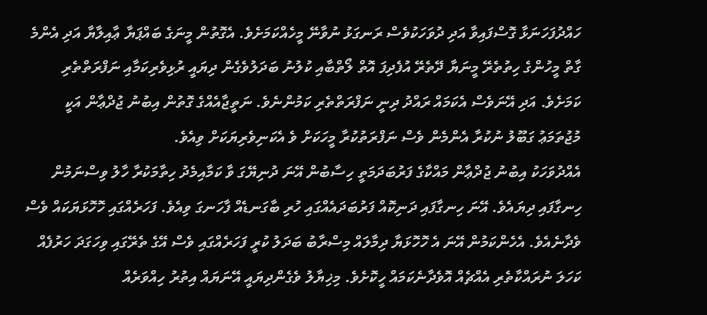ހައްދުފަހަނަޅާ ގޮސްފައިވާ އަދި ދުވަހަކުވެސް ރަނގަޅު ނުވާނޭ މީހެއްކަމަށެވެ. އެގޮތުން މީނަގެ ބައްޕަޔާ ޢާއިލާޔާ އަދި އެންމެ ގާތް މީހުންގެ ހިތުތެރޭ މީނަޔާ ދޭތެރޭ އުފެދިފަ އޮތް ލޯތްބާއި ކުލުނު ބަދަލުވެގެން ދިޔައީ ރުޅިވެރިކަމާއި ނަފްރަތްތެރި ކަމަށެވެ. އަދި އޭނަވެސް އެކަމައް ރައްދު ދިނީ ނަފްރަތްތެރި ކަމުންނެވެ. ނަތީޖާއެއްގެ ގޮތުން އިބުނު ޖުދްޢާން އަކީ މުޖުތަމަޢު ގަބޫލު ނުކުރާ އެންމެން ވެސް ނަފްރަތުކުރާ މީހަކަށް ވެ އެކަނިވެރިޔަކަށް ވިއެވެ.
އެއްދުވަހަކު އިބުނު ޖުދްޢާން މައްކާގެ ފަރުބަދަމަތީ ހިސާބުން އޭނަ ދުނިޔޭގަ ވާ ކަމާއިމެދު ހިތާމަކުރާ ހާލު ވިސްނަމުން ހިނގާފައި ދިޔައެވެ. އޭނަ ހިނގާފައި ދަނިކޮއް ފަރުބަދައެއްގައި ހުރި ބާގަނޑެއް ފާހަނގަ ވިއެވެ. ފަހަރެއްގައި ހޮހޮޅަޔަކައް ވެސް ވެދާނެއެވެ. އެހެންކަމުން އޭނަ އެ ހޮހޮޅަޔާ ދިމާލައް މިސްރާބު ބަދަލު ކުރީ ފަހަރެއްގައި ވެސް އޭގެ ތެރޭގައި ވިހަގަދަ ހަރުފެއް ކަހަލަ ނުރައްކާތެރި އެއްޗެއް އޮވެދާނެކަމައް ހީކޮށެވެ. މިޚިޔާލު ވެގެންދިޔައީ އޭނަޔައް އިތުރު ހިއްވަރެއް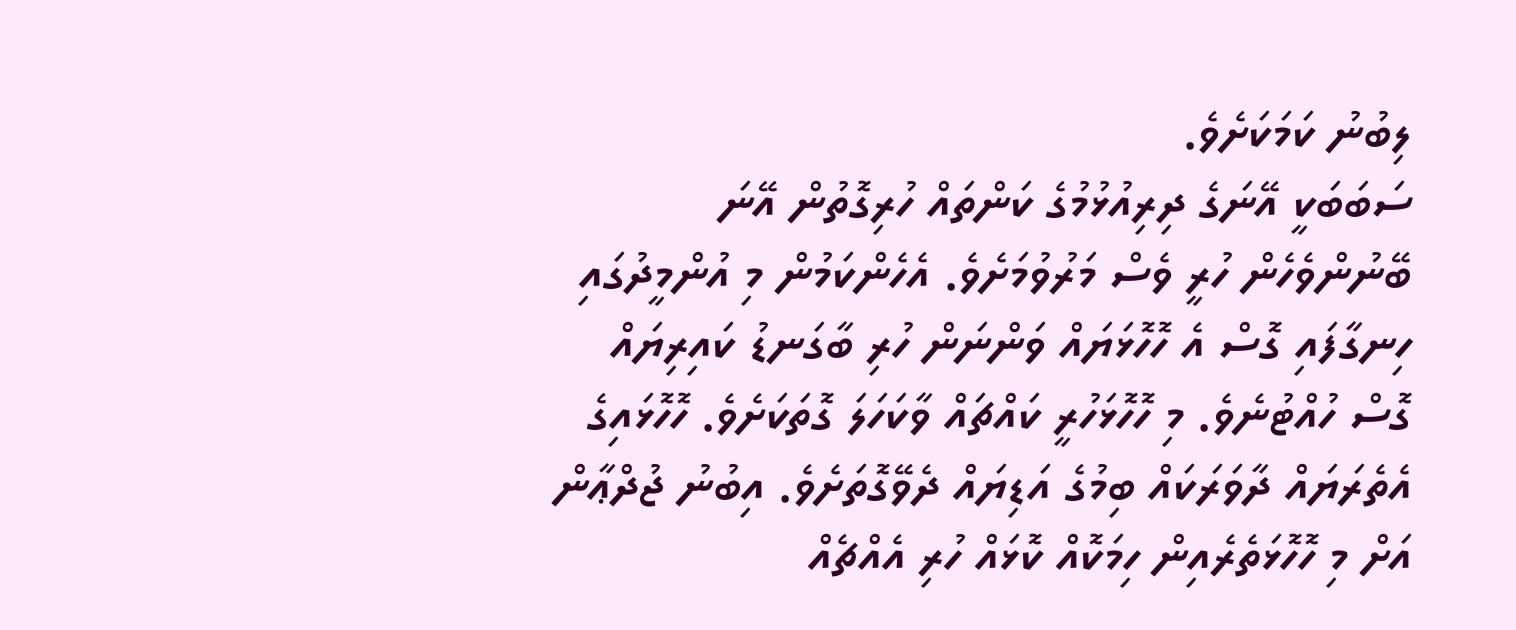ލިބުނު ކަމަކަށެވެ.
ސަބަބަކީ އޭނަގެ ދިރިއުޅުމުގެ ކަންތައް ހުރިގޮތުން އޭނަ ބޭނުންވެހެން ހުރީ ވެސް މަރުވުމަށެވެ. އެހެންކަމުން މި އުންމީދުގައި ހިނގާފައި ގޮސް އެ ހޮހޮޅަޔައް ވަންނަން ހުރި ބާގަނޑު ކައިރިޔައް ގޮސް ހުއްޓުނެވެ. މި ހޮހޮޅަހުރީ ކައްޗައް ވާކަހަލަ ގޮތަކަށެވެ. ހޮހޮޅައިގެ އެތެރަޔައް ދާވަރަކައް ބިމުގެ އަޑިޔައް ދެވޭގޮތަށެވެ. އިބުނު ޖުދްޢާން އަށް މި ހޮހޮޅަތެރެއިން ހިމަކޮއް ކޮޅައް ހުރި އެއްޗެއް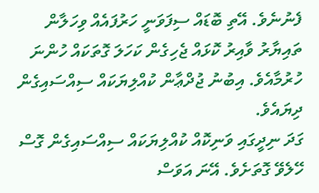ފެނުނެވެ. އޭތި ބޮޑައް ސިފަވަނީ ހަރުފައެއް ވިހަލާން ތައިޔާރު ވާއިރު ކޮޅައް ޖެހިގެން ކަހަލަ ގޮތަކައް ހުންނަ ހުރުމާއެވެ. އިބުނު ޖުދްޢާން ކުއްލިޔަކައް ސިއްސައިގެން ދިޔައެވެ.
ގަދަ ނިދީގައި ވަނިކޮއް ކުއްލިޔަކައް ސިއްސައިގެން ގޮސް ހޭލެވޭ ގޮތަށެވެ. އޭނަ އަވަސް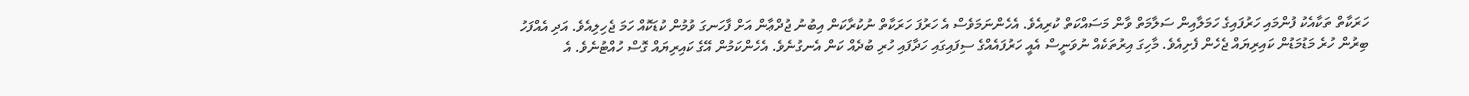ހަރަކާތް ތަކާއެކު ފުންމައި ހަރުފައިގެ ހަމަލާއިން ސަލާމަތް ވާން މަސައްކަތް ކުރިއެވެ. އެހެންނަމަވެސް އެ ހަރުފަ ހަރަކާތް ނުކުރާކަން އިބުނު ޖުދްޢާން އަށް ފާހަނގަ ވުމުން ކުޑަކޮއް ހަމަ ޖެހިލިއެވެ. އަދި އެއްފަހު ބިރުން ހުރެ މަޑުމަޑުން ކައިރިޔައް ޖެހެން ފެށިއެވެ. މާހިގަ އިރުތަކެއް ނުވަނީސް އެއީ ހަރުފައެއްގެ ސިފައިގައި ހަދާފައި ހުރި ބުދެއް ކަން އެނގުނެވެ. އެހެންކަމުން އޭގެ ކައިރިޔައް ގޮސް ހުއްޓުނެވެ. އެ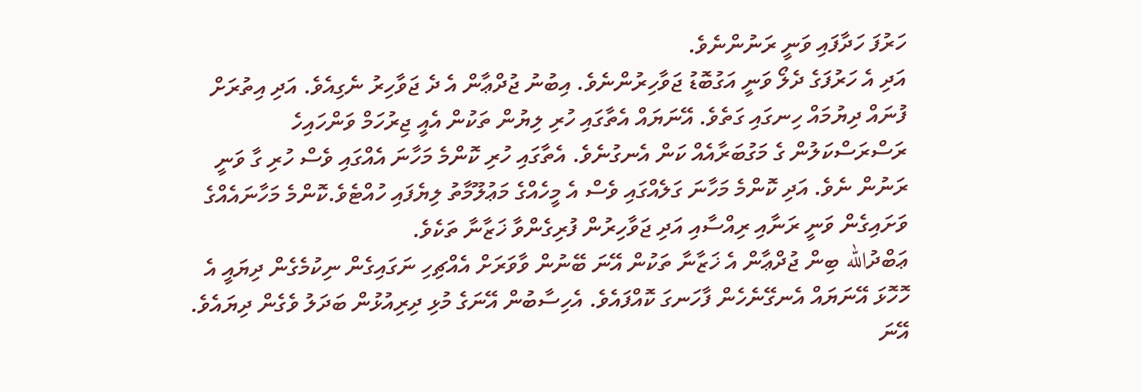ހަރުފަ ހަދާފައި ވަނީ ރަނުންނެވެ.
އަދި އެ ހަރުފަގެ ދެލޯ ވަނީ އަގުބޮޑު ޖަވާހިރުންނެވެ. އިބުނު ޖުދްޢާން އެ ދެ ޖަވާހިރު ނެގިއެވެ. އަދި އިތުރަށް ފުނައް ދިޔުމައް ހިނގައި ގަތެވެ. އޭނަޔައް އެތާގައި ހުރި ލިޔުން ތަކުން އެއީ ޖިރުހަމް ވަންހައިހެ ރަސްރަސްކަލުން ގެ މަގުބަރާއެއް ކަން އެނގުނެވެ. އެތާގައި ހުރި ކޮންމެ މަހާނަ އެއްގައި ވެސް ހުރި ގާ ވަނީ ރަނުން ނެވެ. އަދި ކޮންމެ މަހާނަ ގަލެއްގައި ވެސް އެ މީހެއްގެ މަޢުލޫމާތު ލިޔެފައި ހުއްޓެވެ.ކޮންމެ މަހާނައެއްގެ ވަށައިގެން ވަނީ ރަނާއި ރިއްސާއި އަދި ޖަވާހިރުން ފުރިގެންވާ ޚަޒާނާ ތަކެވެ.
ޢަބްދުالله ބިން ޖުދްޢާން އެ ޚަޒާނާ ތަކުން އޭނަ ބޭނުން ވާވަރަށް އެއްޗިހި ނަގައިގެން ނިކުމެގެން ދިޔައީ އެ ހޮހޮޅަ އޭނަޔައް އެނގޭނެހެން ފާހަނގަ ކޮއްފައެވެ. އެހިސާބުން އޭނަގެ މުޅި ދިރިއުޅުން ބަދަލު ވެގެން ދިޔައެވެ. އޭނަ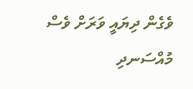ވެގެން ދިޔައީ ވަރަށް ވެސް މުއްސަނދި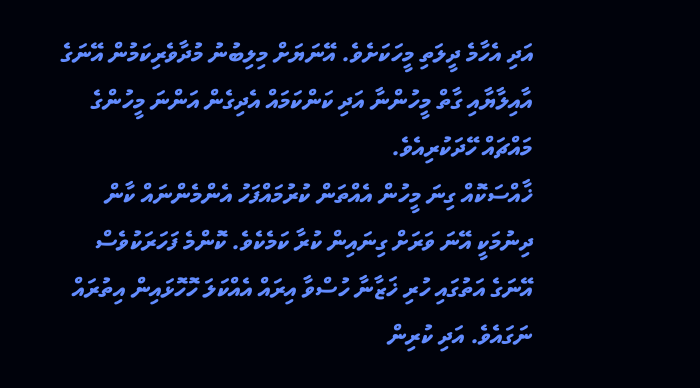އަދި އެހާމެ ދީލަތި މީހަކަށެވެ. އޭނަޔަށް މިލިބުނު މުދާވެރިކަމުން އޭނަގެ އާއިލާޔާއި ގާތް މީހުންނާ އަދި ކަންކަމައް އެދިގެން އަންނަ މީހުންގެ މައްޗައް ހޭދަކުރިއެވެ.
ޚާއްސަކޮއް ގިނަ މީހުން އެއްތަން ކުރުމައްފަހު އެންމެންނައް ކާން ދިނުމަކީ އޭނަ ވަރަށް ގިނައިން ކުރާ ކަމެކެވެ. ކޮންމެ ފަހަރަކުވެސް އޭނަގެ އަތުގައި ހުރި ޚަޒާނާ ހުސްވާ އިރައް އެއްކަލަ ހޮހޮޅައިން އިތުރައް ނަގައެވެ. އަދި ކުރިން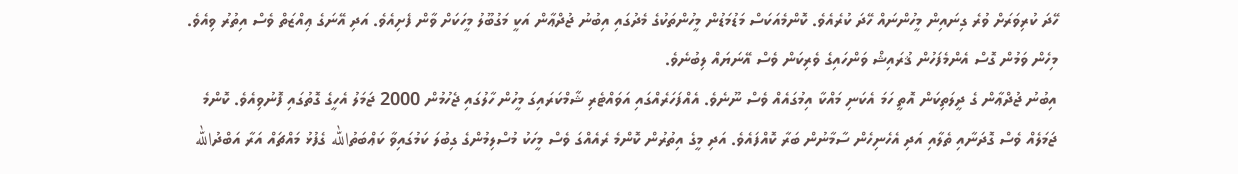ހޭދަ ކުރިވަރަށް ވުރެ ގިނައިން މީހުންނައް ހޭދަ ކުރެއެވެ. ކޮންމެއަކަސް މަޑުމަޑުން މީހުންތަކުގެ މެދުގައި އިބުނު ޖުދްޢާން އަކީ މަގުބޫލު މީހަކަށް ވާން ފެށިއެވެ. އަދި އޭނަގެ ޢިއްޒަތް ވެސް އިތުރު ވިއެވެ. މިހެން ވަމުން ގޮސް އެންމެފަހުން ޤުރައިޝް ވަންހައިގެ ވެރިކަން ވެސް އޭނަޔައް ލިބުނެވެ.
އިބުނު ޖުދްޢާން ގެ ދީލަތިކަން އޮތީ ހަމަ އެކަނި މައްކާ އިމުގައެއް ވެސް ނޫނެވެ. އެއްފަހަރެއްގައި އަވައްޓެރި ޝާމްކަރައިގަ މީހުން ހާލުގައި ޖެހުމުން 2000 ޖަމަލު އެހީގެ ގޮތުގައި ފޮނުވިއެވެ. ކޮންމެ ޖަމަލެއް ވެސް ގޮދަނާއި ތެލާއި އަދި އެހެނިހެން ސާމާނުން ބަރާ ކޮއްފައެވެ. އަދި މީގެ އިތުރުން ކޮންމެ ރެއެއްގަ ވެސް މީހަކު މުސްލިމުންގެ ގިބުލަ ކަމުގައިވާ ކަޢްބަތުالله ގެފުޅު މައްޗައް އަރާ އަބްދުالله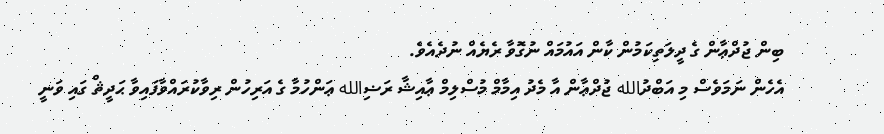ބިން ޖުދްޢާން ގެ ދީލަތިކަމުން ކާން އައުމައް ނުގޮވާ ރެޔެއް ނުދެއެވެ.
އެހެން ނަމަވެސް މި އަބްދުالله ޖުދްޢާން އާ މެދު އިމާމް މުސްލިމް ޢާއިޝާ ރަޟިالله ޢަންހުމާ ގެ އަރިހުން ރިވާކުރައްވާފައިވާ ޙަދީޘް ގައި ވަނީ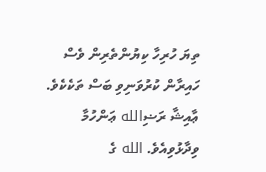ތިޔަ ހުރިހާ ކިޔުންތެރިން ވެސް ހައިރާން ކުރުވަނިވި ބަސް ތަކެކެވެ. ޢާއިޝާ ރަޟިالله ޢަންހުމާ ވިދާޅުވިއެވެ. الله ގެ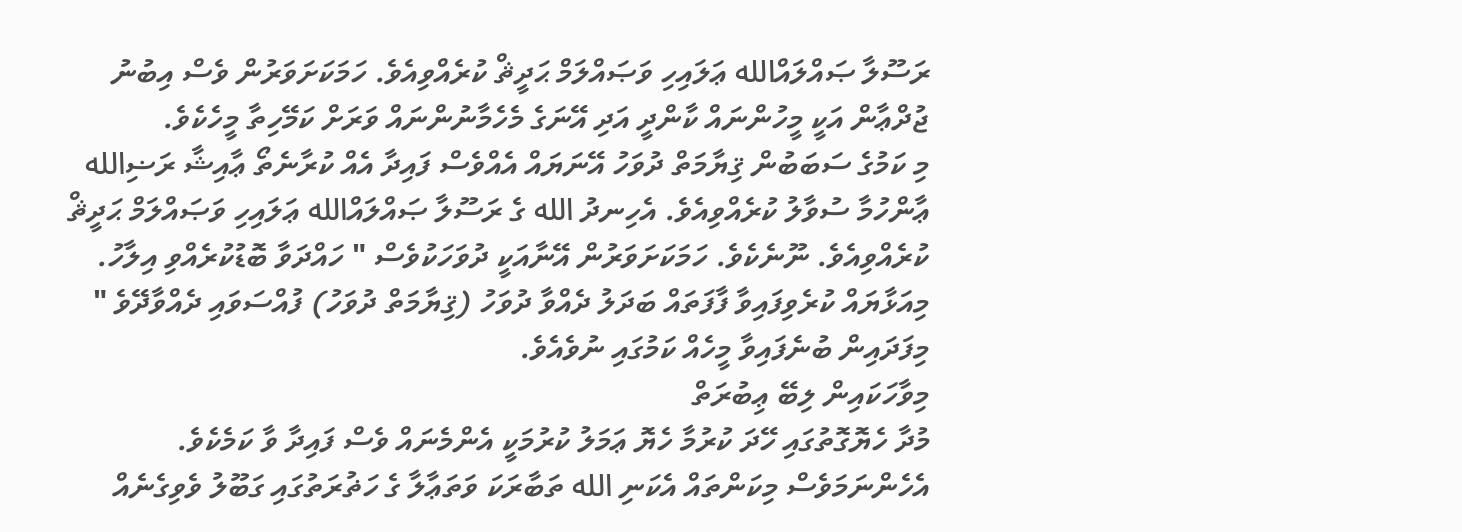ރަސޫލާ ޞައްލައްالله ޢަލައިހި ވަޞައްލަމް ޙަދީޘް ކުރެއްވިއެވެ. ހަމަކަށަވަރުން ވެސް އިބުނު ޖުދްޢާން އަކީ މީހުންނައް ކާންދީ އަދި އޭނަގެ މެހެމާނުންނައް ވަރަށް ކަމޭހިތާ މީހެކެވެ.
މި ކަމުގެ ސަބަބުން ޤިޔާމަތް ދުވަހު އޭނަޔައް އެއްވެސް ފައިދާ އެއް ކުރާނެތޯ ޢާއިޝާ ރަޟިالله ޢާންހުމާ ސުވާލު ކުރެއްވިއެވެ. އެހިނދު الله ގެ ރަސޫލާ ޞައްލައްالله ޢަލައިހި ވަޞައްލަމް ޙަދީޘް ކުރެއްވިއެވެ. ނޫނެކެވެ. ހަމަކަށަވަރުން އޭނާއަކީ ދުވަހަކުވެސް " ހައްދަވާ ބޮޑުކުރެއްވި އިލާހު. މިއަޅާޔައް ކުރެވިފައިވާ ފާފަތައް ބަދަލު ދެއްވާ ދުވަހު (ޤިޔާމަތް ދުވަހު) ފުއްސަވައި ދެއްވާދޭވެ " މިފަދައިން ބުނެފައިވާ މީހެއް ކަމުގައި ނުވެއެވެ.
މިވާހަކައިން ލިބޭ ޢިބުރަތް
މުދާ ހެޔޮގޮތުގައި ހޭދަ ކުރުމާ ހެޔޮ ޢަމަލު ކުރުމަކީ އެންމެނައް ވެސް ފައިދާ ވާ ކަމެކެވެ. އެހެންނަމަވެސް މިކަންތައް އެކަނި الله ތަބާރަކަ ވަތަޢާލާ ގެ ހަޡުރަތުގައި ގަބޫލު ވެވިގެނެއް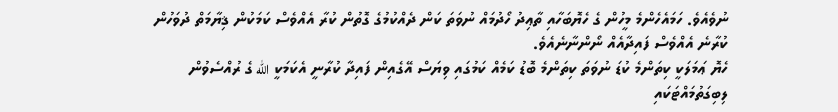ނުވެއެވެ. ހަމައެހެންމެ މީހުން ގެ ހެޔޮބަހާއި ތާޢިދު ހޯދުމައް ނުވަތަ ކަން ދެއްކުމުގެ ގޮތުން ކުރާ އެއްވެސް ކަމަކުން ޤިޔާމަތް ދުވަހުން ކުރާނެ އެއްވެސް ފައިދާއެއް ނޯންނާނެއެވެ.
ހެޔޮ ޢަމަލަކީ ކިތަންމެ ކުޑަ ނުވަތަ ކިތަންމެ ބޮޑު ކަމެއް ކަމުގައި ވިޔަސް އޭގެއިން ފައިދާ ކުރާނީ އެކަމަކީ الله ގެ ރުއްސެވުން ލިބިގަތުމައްޓަކައި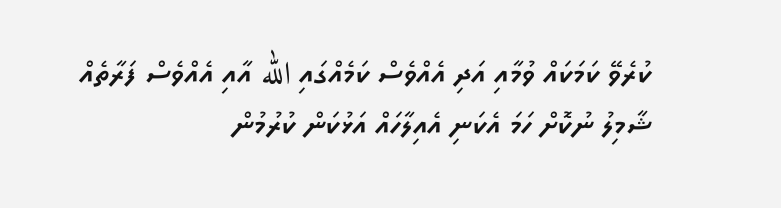ކުރެވޭ ކަމަކައް ވުމާއި އަދި އެއްވެސް ކަމެއްގައި الله އާއި އެއްވެސް ފަރާތެއް ޝާމިލު ނުކޮށް ހަމަ އެކަނި އެއިލާހައް އަޅުކަން ކުރުމުން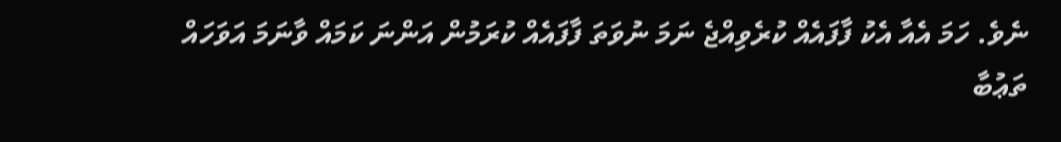ނެވެ. ހަމަ އެއާ އެކު ފާފައެއް ކުރެވިއްޖެ ނަމަ ނުވަތަ ފާފައެއް ކުރަމުން އަންނަ ކަމައް ވާނަމަ އަވަހައް ތަޢުބާ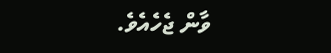ވާން ޖެހެއެވެ.